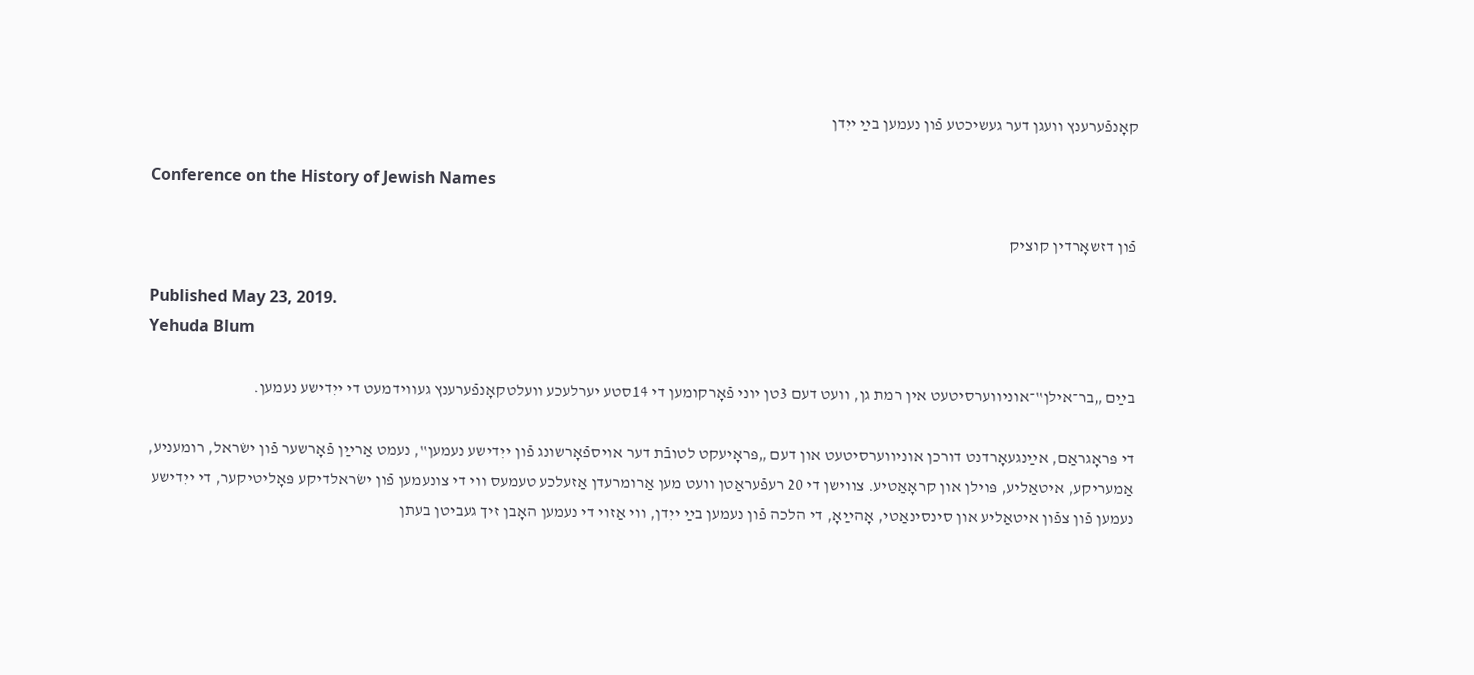קאָנפֿערענץ וועגן דער געשיכטע פֿון נעמען בײַ ייִדן

Conference on the History of Jewish Names

פֿון דזשאָרדין קוציק

Published May 23, 2019.
Yehuda Blum

בײַם „בר־אילן‟־אוניווערסיטעט אין רמת גן, וועט דעם 3טן יוני פֿאָרקומען די 14סטע יערלעכע וועלטקאָנפֿערענץ געווידמעט די ייִדישע נעמען.

די פּראָגראַם, אײַנגעאָרדנט דורכן אוניווערסיטעט און דעם „פּראָיעקט לטובֿת דער אויספֿאָרשונג פֿון ייִדישע נעמען‟, נעמט אַרײַן פֿאָרשער פֿון ישׂראל, רומעניע, אַמעריקע, איטאַליע, פּוילן און קראָאַטיע. צווישן די 20 רעפֿעראַטן וועט מען אַרומרעדן אַזעלכע טעמעס ווי די צונעמען פֿון ישׂראלדיקע פּאָליטיקער, די ייִדישע נעמען פֿון צפֿון איטאַליע און סינסינאַטי, אָהײַאָ, די הלכה פֿון נעמען בײַ ייִדן, ווי אַזוי די נעמען האָבן זיך געביטן בעתן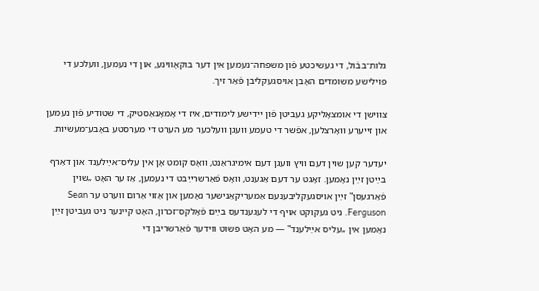גלות־בבֿול, די געשיכטע פֿון משפּחה־נעמען אין דער בוקאָווינע, און די נעמען, וועלכע די פּוילישע משומדים האָבן אויסגעקליבן פֿאַר זיך.

צווישן די אומצאָליקע געביטן פֿון ייִדישע לימודים, איז די אָמאָנאַסטיק, די שטודיע פֿון נעמען און זייערע וואָרצלען, אפֿשר די טעמע וועגן וועלכער מע הערט די מערסטע באָבע־מעשׂיות.

יעדער קען שוין דעם וויץ וועגן דעם אימיגראַנט, וואָס קומט אָן אין עליס־אײַלענד און דאַרף בײַטן זײַן נאָמען. זאָגט ער דעם אַגענט, וואָס פֿאַרשרײַבט די נעמען, אַז ער האָט „שוין פֿאַרגעסן‟ זײַן אויסגעקליבענעם אַמעריקאַנישער נאָמען און אַזוי אַרום ווערט ער Sean Ferguson. ניט געקוקט אויף די לעגענדעס בײַם פֿאָלקס־זכּרון, האָט קיינער ניט געביטן זײַן נאָמען אין „עליס אײַלענד‟ — מע האָט פּשוט ווידער פֿאַרשריבן די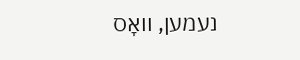נעמען, וואָס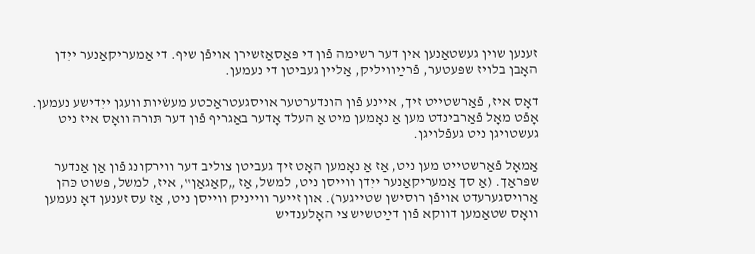זענען שוין געשטאַנען אין דער רשימה פֿון די פּאַסאַזשירן אויפֿן שיף. די אַמעריקאַנער ייִדן האָבן בלויז שפּעטער, פֿרײַוויליק, אַליין געביטן די נעמען.

דאָס איז, פֿאַרשטייט זיך, איינע פֿון הונדערטער אויסגעטראַכטע מעשׂיות וועגן ייִדישע נעמען. אָפֿט מאָל פֿאַרבינדט מען אַ נאָמען מיט אַ העלד אָדער באַגריף פֿון דער תּורה וואָס איז ניט געשטויגן ניט געפֿלויגן.

אַמאָל פֿאַרשטייט מען ניט, אַז אַ נאָמען האָט זיך געביטן צוליב דער ווירקונג פֿון אַן אַנדער שפּראַך. (אַ סך אַמעריקאַנער ייִדן ווייסן ניט, למשל, אַז „קאַגאַן‟, איז, למשל, פּשוט כּהן אַרויסגערעדט אויפֿן רוסישן שטייגער). און זייער ווייניק ווייסן ניט, אַז עס זענען דאָ נעמען וואָס שטאַמען דווקא פֿון דײַטשיש צי האָלענדיש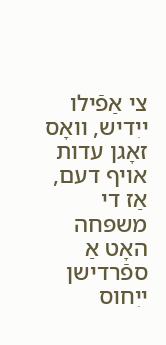צי אַפֿילו ייִדיש, וואָס זאָגן עדות אויף דעם, אַז די משפּחה האָט אַ ספֿרדישן ייִחוס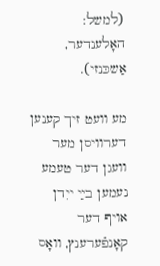(למשל: האָלענדער, אַשכּנזי).

מע וועט זיך קענען דערוויסן מער וועגן דער טעמע נעמען בײַ ייִדן אויף דער קאָנפֿערענץ, וואָס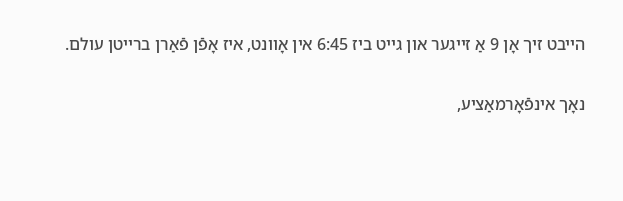הייבט זיך אָן 9 אַ זייגער און גייט ביז 6:45 אין אָוונט, איז אָפֿן פֿאַרן ברייטן עולם.

נאָך אינפֿאָרמאַציע,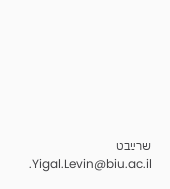שרײַבט Yigal.Levin@biu.ac.il.